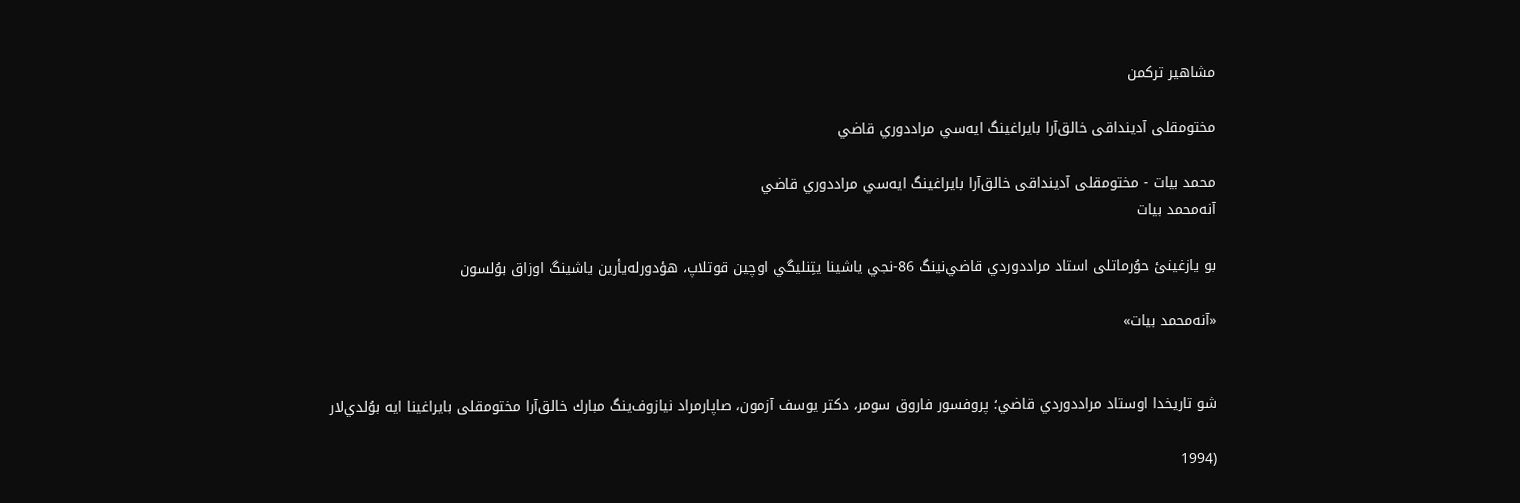مشاهیر ترکمن

مختومقلی آدینداقی خالق‌آرا بايراغینگ ايه‌سي مراددوري قاضي

محمد بیات - مختومقلی آدینداقی خالق‌آرا بايراغینگ ايه‌سي مراددوري قاضي
آنه‌محمد بیات

بو يازغینئ حوُرماتلی استاد مراددوردي قاضي‌نینگ 86-نجي ياشینا يتِنليگي اوچين قوتلاپ، هؤدورله‌يأرين ياشینگ اوزاق بوُلسون

«آنه‌محمد بيات»


شو تاريخدا اوستاد مراددوردي قاضي؛ پروفسور فاروق سومر، دكتر يوسف آزمون، صاپارمراد نيازوف‌ینگ مبارك خالق‌آرا مختومقلی بايراغینا ايه ‌بوُلدي‌لار

(1994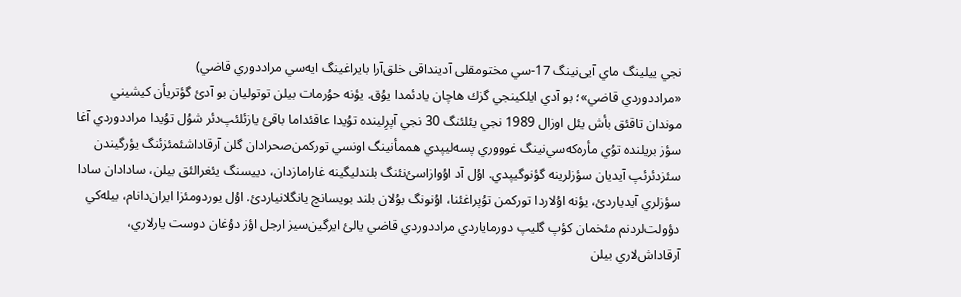نجي يیلینگ ماي آيی‌نینگ 17-سي مختومقلی آدینداقی خلق‌آرا بايراغینگ ايه‌سي مراددوري قاضي)
«مراد‌دوردي قاضي»؛ بو آدي ايلكينجي گز‌ك هاچان يادئمدا يوُق. يؤنه حوُرمات بيلن توتوليان بو آدئ گؤتريأن كيشيني موندان تاقئق بأش يئل اوزال 1989 نجي يئلئنگ 30 نجي آپرِلينده توُيدا عاقئداما باقئ يازئلئپ‌دئر شوُل توُيدا مراددوردي آغا سؤز بريلنده توُي مأره‌كه‌سي‌نينگ غوووري پسه‌ليپدي هممأنينگ اونسي توركمن‌صحرادان گلن آرقاداشئمئزئنگ يؤرگيندن سئزدئرئپ آيديان سؤزلرينه گؤنوگيپدي. اوُل آد اوُوازاسئ‌نئنگ بلندليگينه غارامازدان، دييسنگ يئغرالئق بيلن، سادادان سادا سؤزلري آيدياردئ، يؤنه اوُلاردا توركمن توُپراغئنا، اوُنونگ بوُلان بلند بويسانچ يانگلانياردئ. اوُل يوردومئزا ايران‌دانام، بيله‌كي‌ دؤولت‌لردنم مئخمان كؤپ گليپ‌ دورماياردي مراددوردي قاضي يالئ‌‌ ايرگين‌سيز ارجل اؤز دوُغان دوست يارلاري، آرقاداش‌لاري بيلن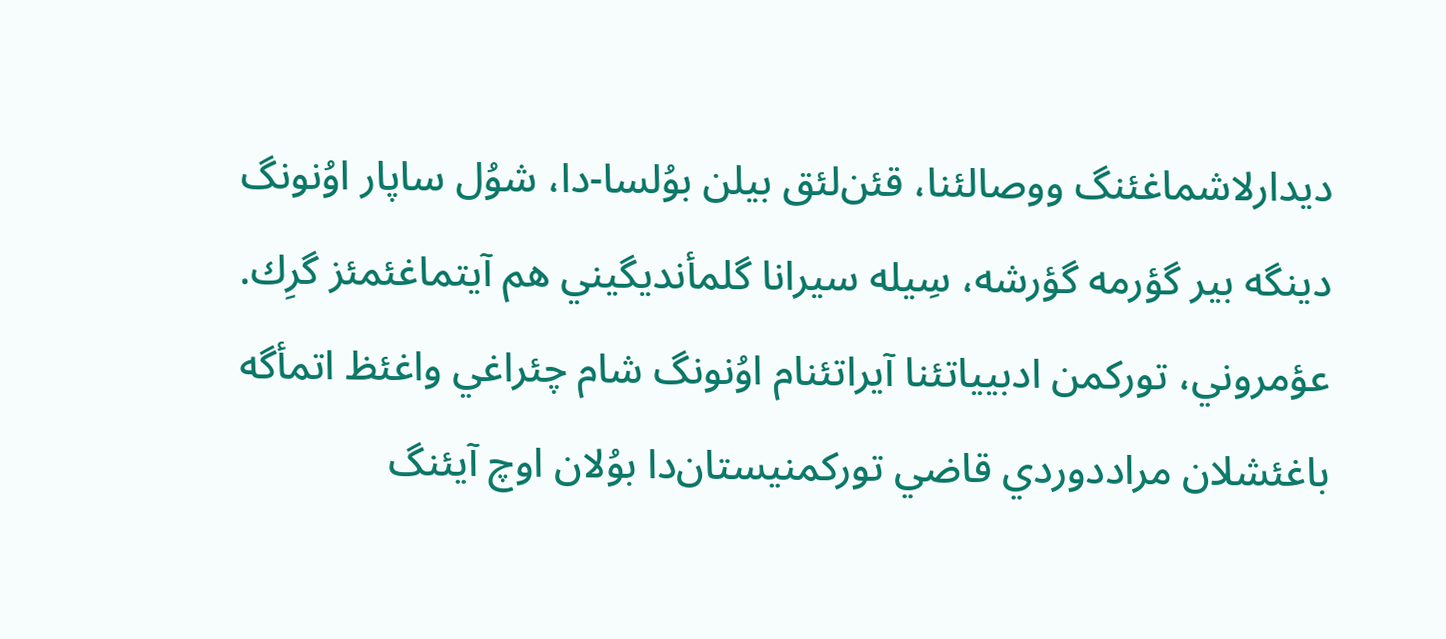ديدارلاشماغئنگ ووصالئنا، قئن‌لئق بيلن بوُلسا-دا، شوُل ساپار‌ اوُنونگ دينگه بير گؤرمه گؤرشه، سِيله سيرانا گلمأنديگيني هم آيتماغئمئز گرِ‌ك. عؤمروني، توركمن ادبيياتئنا آيراتئنام اوُنونگ شام چئراغي واغئظ اتمأگه باغئشلان مراددوردي قاضي توركمنيستان‌دا بوُلان اوچ آيئنگ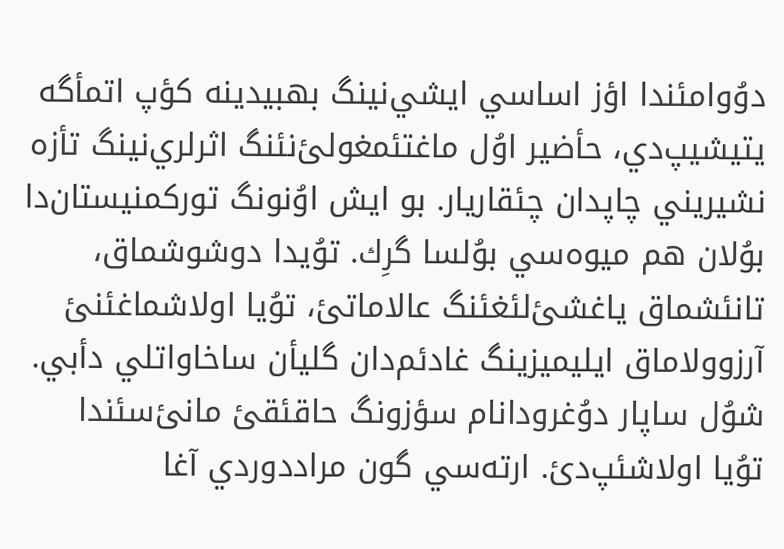دوُوامئندا اؤز اساسي ايشي‌نينگ بهبيدينه كؤپ اتمأگه يتيشيپ‌دي، حأضير اوُل ماغتئمغولئ‌نئنگ اثرلري‌نينگ تأزه نشيريني چاپدان چئقاريار. بو ايش اوُنونگ توركمنيستان‌دا بوُلان هم ميوه‌سي بوُلسا گرِ‌ك. توُيدا دوشوشماق، تانئشماق ياغشئ‌لئغئنگ عالاماتئ، توُيا اولاشماغئنئ آرزوولاماق ايليميزينگ غادئم‌دان گليأن ساخاواتلي دأبي. شوُل ساپار دوُغرودانام سؤزونگ حاقئقئ مانئ‌سئندا توُيا اولاشئپ‌دئ. ارته‌سي گون مراددوردي آغا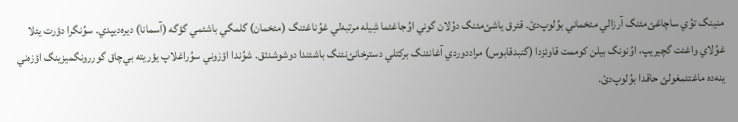منينگ توُي ساچاغئ‌‌مئنگ آرزالي مئخماني بوُلوپ‌دئ. قئرق ياشئ‌مئنگ دوُلان گوني اوُجاغئما شِيله مرتبه‌لي غوُناغئنگ (مئخمان) گلمگي باشئمي گؤگه (آسمانا) ديره‌ديپدي. سوُنگرا دؤرت يئلا غوُلاي واغئت گچيريپ، اوُنونگ بيلن كوممت قاوئزدا (گنبدقابوس) مراددوردي آغانئنگ بركتلي دسترخانئ‌نئنگ باشئندا دوشوشدئق. شوُندا اؤزوني سوُراغلاپ يؤريته بي‌چاق گوررونگميزينگ اؤزه‌ني ينه‌ده ماغتئمغولئ حاقدا بوُلوپ‌دئ.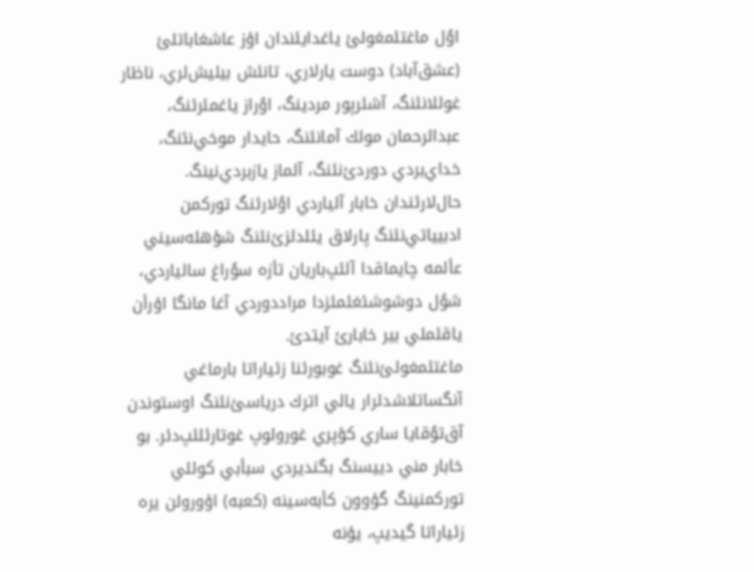اوُل ماغتئمغولئ ياغدايئندان اؤز عاشغاباتلئ (عشق‌آباد) دوست يارلاري، تانئش بيليش‌لري، ناظار غوللانئنگ، آشئرپور مردينگ، اوُراز ياغمئرئنگ، عبدالرحمان‌ مولك آمانئنگ، حايدار موخي‌نئنگ، خداي‌بردي دوردئ‌نئنگ، آلماز يازبردي‌نينگ. حال‌لارئندان خابار آلياردي اوُلارئنگ توركمن ادبيياتي‌نئنگ پارلاق يئلدئزئ‌نئنگ شؤهله‌سيني عألمه چايماقدا آلئپ‌باريان تأزه سوُراغ سالياردي، شوُل دوشوشئغئمئزدا مراددوردي آغا مانگا اؤرأن ياقئملي بير خابارئ آيتدئ.
ماغتئمغولئ‌نئنگ غوبورئنا زئياراتا بارماغي آنگساتلاشدئرار يالي اترك درياسئ‌نئنگ اوستوندن آق‌توُقايا ساري كؤپري غورولوپ غوتارئلئپ‌دئر. بو خابار مني دييسنگ بگندير‌دي سبأبي كوللي توركمنينگ گؤوون كأبه‌سينه (كعبه) اؤورولن يره زئياراتا گيديپ، يؤنه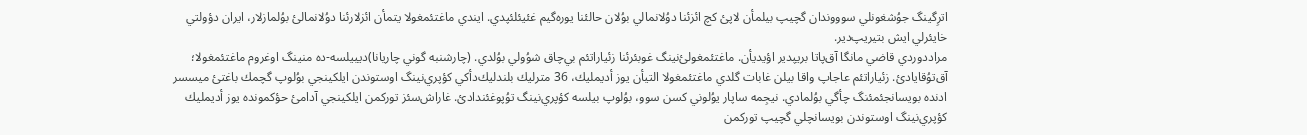اترِگينگ جوُشغونلي سوووندان گچيپ بيلمأن لاپئ كچ ائزئنا دوُلانمالي بوُلان حالئنا يوره‌گيم غئيئلئپدي. ايندي ماغتئمغولا يتمأن ائزلارئنا دوُلانمالئ بوُلمازلار، ايران دؤولتي خايئرلي ايش بتيريپ‌دير.
مراددوردي قاضي مانگا آق‌پاتا بريپدير اؤيديأن. ماغتئمغولئ‌نينگ غوبئرئنا زئياراتئم بي‌چاق شوُولي بوُلدي. (چارشنبه گوني چاريانا)ديييلسه-ده منينگ اوغروم ماغتئمغولا؛ آق‌توُقايادئ. زئياراتئم عاجاپ واقا بيلن غابات گلدي ماغتئمغولا التيأن يوز أديمليك، 36 مترليك بلند‌ليك‌دأكي كؤپري‌نينگ اوستوندن ايلكينجي بوُلوپ گچمك باغتئ ميسسر ادنده بويسانجئمئنگ چأگي بوُلمادي. نيجِمه ساپار يوُلوني كسن سوو، بوُلوپ بيلسه كؤپري‌نينگ توُپوغئندادئ. غاراش‌سئز توركمن ايلکينجي آدامئ حؤكمونده يوز أديمليك كؤپري‌نينگ اوستوندن بويسانچلي گچيپ توركمن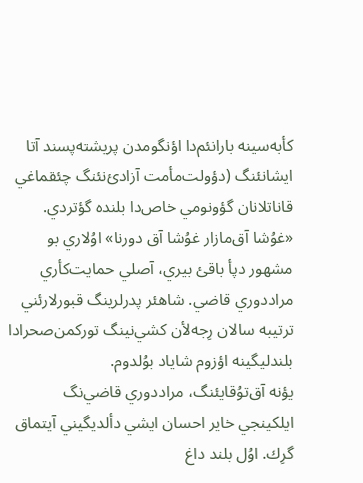كأبه‌سينه بارانئم‌دا اؤنگومدن پريشته‌پسند آتا ايشانئنگ (دؤولت‌مأمت آزادئ‌نئنگ چئقماغي قاناتلانان گؤونومي خاص‌دا بلنده گؤتردي. «غوُشا آق‌مازار غوُشا آق دورنا» اوُلاري بو مشهور دپأ باقئ بيري، آصلي حمايت‌كأري مراددوري قاضي. شاهئر پدرلرينگ قبورلارئني ترتيبه سالان رِ‌جه‌لأن كشي‌نينگ توركمن‌صحرا‌دا بلندليگينه اؤزوم شاياد بوُلدوم.
يؤنه آق‌توُقايئنگ، مراددوري قاضي‌نگ ايلكينجي خاير احسان ايشي دألديگيني آيتماق گرِ‌ك. اوُل بلند داغ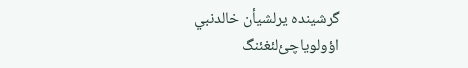گرشينده يرلشيأن خالدنبي اؤولوياچئ‌لئغئنگ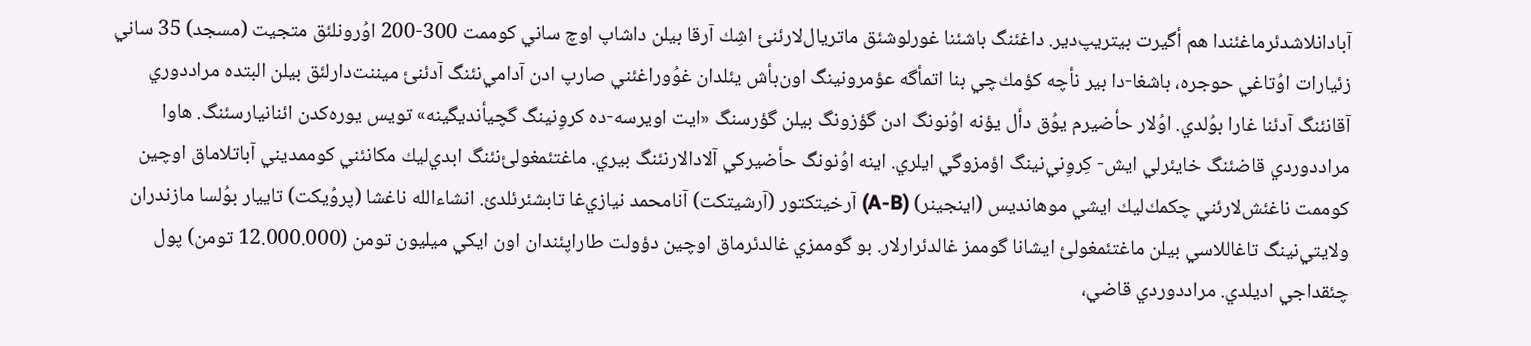آبادانلاشدئرماغئندا هم أگيرت بيتريپ‌دير. داغئنگ باشئنا غورلوشئق ماتريال‌لارئنئ اشِك آرقا بيلن داشاپ اوچ ساني كوممت 300-200 اوُرونلئق متجيت (مسجد) 35 ساني زئيارات اوُتاغي حوجره، باشغا-دا بير نأچه كؤمك‌چي بنا اتمأگه عؤمرونينگ اون‌بأش يئلدان غوُوراغئني صارپ ادن آدامي‌‌نئنگ آدئنئ ميننت‌دارلئق بيلن البتده مراددوري آقانئنگ آدئنا غارا بوُلدي. اوُلار حأضيرم يوُق‌ دأل يؤنه اوُنونگ ادن گؤزونگ بيلن گؤرسنگ «ايت اويرسه‌-ده كروِنينگ گچيأنديگينه» تويس يوره‌كدن ائنانيارسئنگ. هاوا مراددوردي قاضئنگ خايئرلي ايش- كِروِني‌نينگ اؤمزوگي ايلري. اينه اوُنونگ حأضيركي آلادالارنئنگ بيري. ماغتئمغولئ‌نئنگ ابدي‌ليك مكانئني كوممديني آباتلاماق اوچين كوممت ناغئش‌لارئني چكمك‌ليك ايشي موهانديس (اينجينر) (A-B) آرخيتكتور (آرشيتكت) آنامحمد نيازي‌غا تابشئرئلدئ. انشاءالله ناغشا (پروُيكت) تاييار بوُلسا مازندران ولايتي‌نينگ تاغاللاسي بيلن ماغتئمغولئ ايشانا گوممز غالدئرارلار. بو گوممزي غالدئرماق اوچين دؤولت طاراپئندان اون ايكي ميليون تومن (12.000.000 تومن) پول چئقداجي اديلدي. مراددوردي قاضي،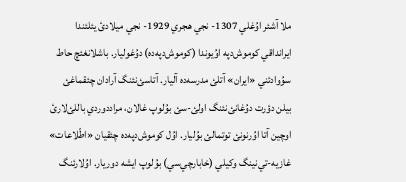ملا آشئر اوُغلي 1307- نجي هجري 1929- نجي ميلادئ يئلئندا ايرانداقي كوموش‌دپه اوُيوندا (كوموش‌دپه‌ده) دوُغوليار. باشلانغئچ حاط سوُوادئني «ايران» آتلئ مدرسه‌ده آليار. آتاسئ‌نئنگ آرادان چئقماغئ بيلن دؤرت دوُغانئ‌نئنگ اولئ-سئ بوُلوپ غالان، مراددوردي باللئ‌لارئ اوچين آتا اوُرنو‌نئ توتمالئ بوُليار. اوُل كوموش‌دپه‌ده چئقيان «اطّلاعات» غازيه-تي‌نينگ وكيلي (خابارچي‌سي) بوُلوپ ايشه دوريار. اوُلارئنگ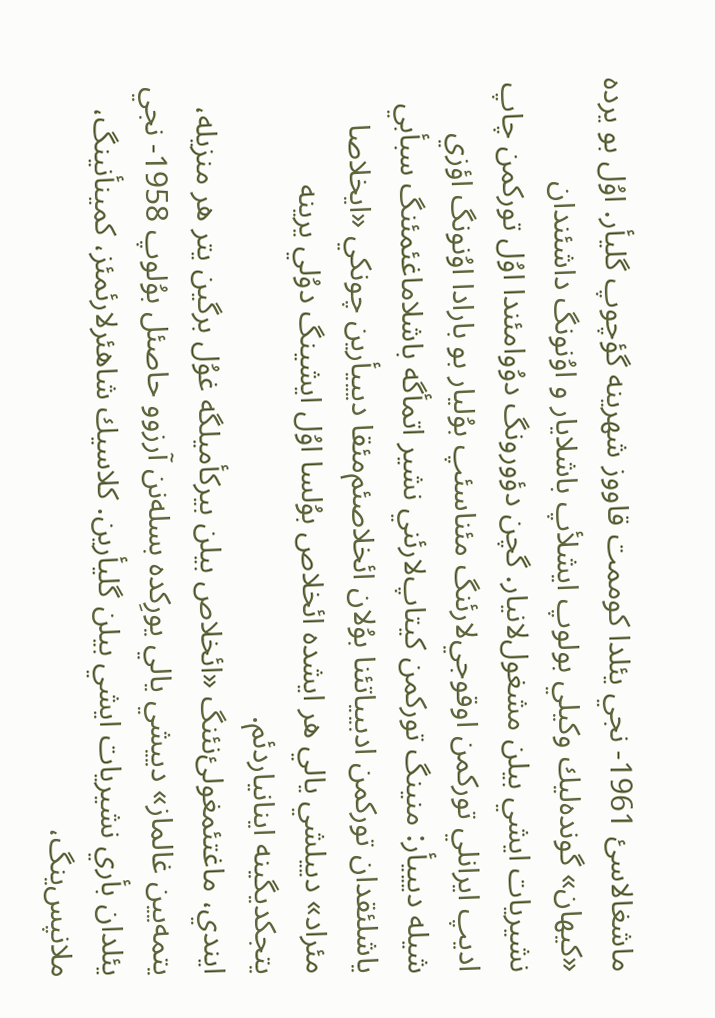ماشغالاسئ 1961- نجي يئلدا كوممت قاووز شهرينه گؤچوپ گليأر. اوُل بو يرده «كيهان» گونده‌ليك وكيلي بولوپ ايشلأپ باشلايار و اوُنونگ داشئندان نشيريات ايشي بيلن مشغول‌لانيار. گچن دؤورونگ دوُوامئندا اوُل توركمن چاپ اديپ ايرانلي توركمن اوقوجي‌‌لارئنگ مئناسئپ بوُليار بو بارادا اوُنونگ اؤزي شيله ديييأر: منينگ توركمن كيتاپ‌لارئني نشير اتمأگه باشلاماغئمئنگ سبأبي ياشلئقدان توركمن ادبيياتئنا بوُلان ائخلاصئم‌مئقا ديييأرين چونكي «ايخلاصا مئراد» دييلشي يالي هر ايشده ائخلاص بوُلسا اوُل ايشينگ دوُلي يرينه يتجكديگينه اينانياردئم.
ايندي، ماغتئمغولئ‌نئنگ «ائخلاص بيلن بيركأ‌ميلگه غوُل برگين يتر هر منزيله، يتمه‌يين غالماز» دييشي يالي يورِ‌كده بسله‌‌نن آرزوو حاصئل بوُلوپ 1958- نجي يئلدان بأري نشيريات ايشي بيلن گليأرين. كلاسيك شاهئرلارئمئز، كمينأنينگ، ملانپس‌ينگ،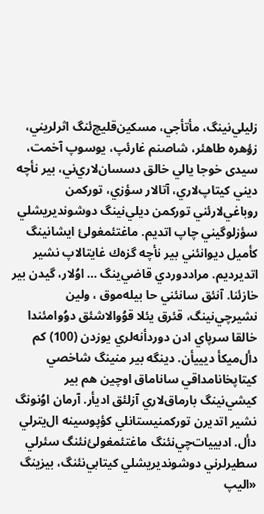زليلي‌نينگ، مأتأجي‌، مسكين‌قليچ‌ئنگ اثرلريني، زؤهره طاهئر، شاصنم غارئپ، يوسوپ آخمت، سيدی خوجا يالي خالق دسسان‌لاري‌ني، بير نأچه ديني كيتاپ‌لاري، آتالار سؤزي، توركمن روباغي‌لارئني توركمن ديلي‌نينگ دوشونديريشلي سؤزلوگيني چاپ اتديم. ماغتئمغولئ ايشانينگ كأميل ديوانئني بير نأچه گزه‌ك غايتالاپ نشير اتديرديم. مراددوردي قاضي‌ينگ … اوُلار، گيدن بير خازئنا. آنئق سانئني حا بيله‌موق ، ولين نشيرچي‌نينگ، قئرق يئلا قوُوالاشئق دوُوامئندا خالقا سرپاي اد‌ن دوردأنه‌لري يوزدن (100) كم دأل‌ميكأ ديييأن. دينگه بير منينگ شاخصي كيتاپخانامداقي ساناماق اوچين هم بير كيشي‌نينگ بارماق‌لاري آزلئق اديأر. آرمان اوُنونگ نشير اتديرن توركمنيستانلي كؤپو‌سينه ال‌يترلي دأل. ادبييات‌چي‌نئنگ ماغتئمغولئ‌نئنگ سئرلي سطير‌لرني دوشونديريشلي كيتابي‌نئنگ، بيزينگ «اليپ‌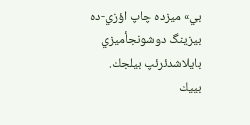بي» ميزده چاپ اؤزي-ده بيزينگ دوشونجأ‌ميزي بايلاشدئرئپ بيلجك. بييك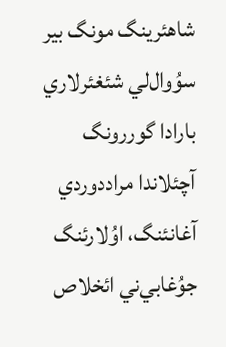شاهئرينگ مونگ بير سوُوال‌لي شئغئرلاري بارادا گوررونگ آچئلاندا مراددوردي آغانئنگ، اوُلارئنگ جوُغابي‌ني ائخلاص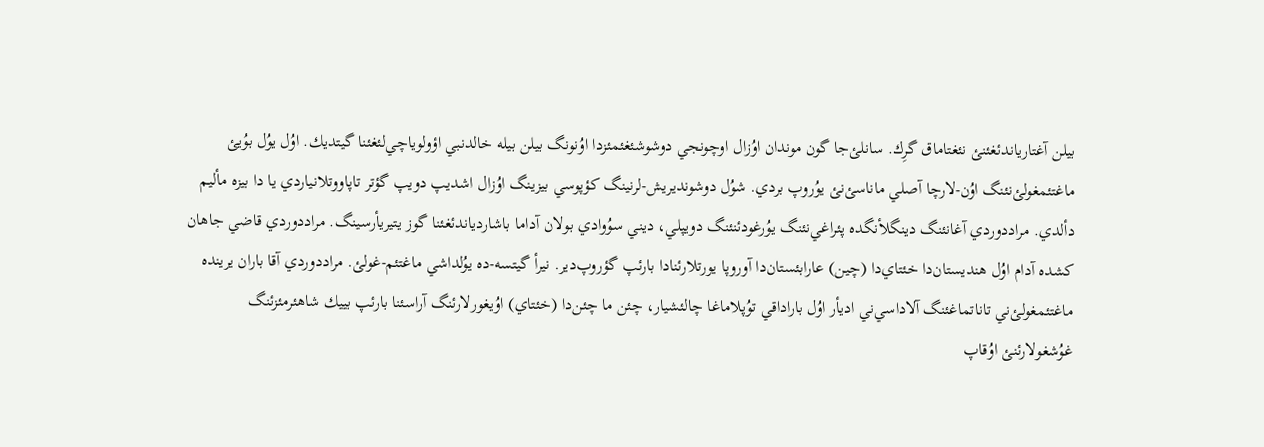بيلن آغتارياندئغئنئ نئغتاماق گرِ‌ك. سانلئ‌جا گون موندان اوُزال اوچونجي دوشوشئغئمئزدا اوُنونگ بيلن بيله خالدنبي اؤولوياچي‌لئغئنا گيتديك. اوُل يوُل بوُيئ ماغتئمغولئ‌نئنگ اوُن-لارچا آصلي ماناسئ‌نئ يوُروپ بردي. شوُل دوشونديريش-لرنينگ كؤپو‌سي بيزينگ اوُزال اشديپ دويپ گؤتر تاپاووتلانياردي يا دا بيزه مأليم دألدي. مراددوردي آغانئنگ دينگلأنگده پئراغي‌نئنگ يوُرغودئنئنگ دويپلي، ديني سوُوادي بولان آداما باشاردياندئغئنا گوز يتيريأرسينگ. مراددوردي قاضي جاهان كشده آدام اوُل هنديستان‌دا خئتاي‌دا (چين) عارابئستان‌دا آوروپا يورتلارئنا‌دا بارئپ گؤروپ‌دير. نيرأ گيتسه‌-ده يوُلداشي ماغتئم-غولئ. مراددوردي آقا باران يرينده ماغتئمغولئ‌‌ني تاناتماغئنگ آلاداسي‌ني اديأر اوُل باراداقي توُپلاماغا چالئشيار، چئن ‌ما چئن‌دا (خئتاي) اوُيغورلارئنگ آراسئنا بارئپ بييك شاهئرمئزئنگ غوُشغو‌لارئنئ اوُقاپ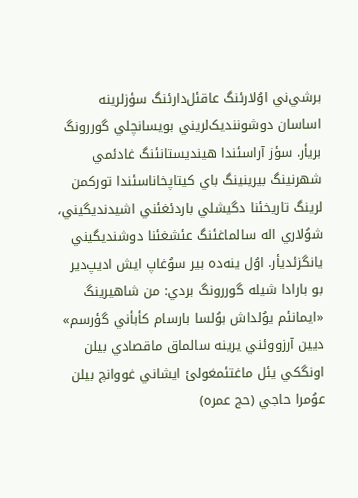برشي‌ني اوُلارئنگ عاقئل‌دارئنگ سؤزلرينه اساسان دوشوننديک‌لريني بويسانچلي گوررونگ بريأر. سؤز آراسئندا هينديستانئنگ غادئمي شهرنينگ بيرينينگ باي كيتاپخاناسئندا توركمن لرينگ تاريخئنا دگيشلي باردئغئني اشيدنديگيني، شوُلاري اله سالماغئنگ عئشغئنا دوشنديگيني يانگزئد‌يأر. اوُل ينه‌ده بير سوُغاپ ايش اديپ‌دير بو بارادا شيله گوررونگ بردي: من شاهيرينگ‌ «ايمانئم يوُلداش بوُلسا بارسام كأبأني گؤرسم» ديين آرزووئني يرينه سالماق ماقصادي بيلن اونگكي يئل ماغتئمغولئ ايشاني غووانچ بيلن عوُمرا حاجي (حج عمره)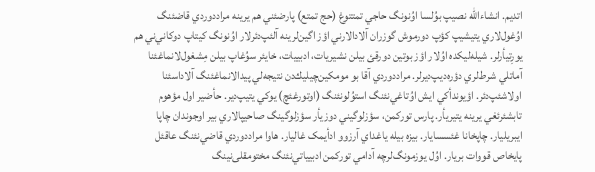اتديم. انشاءالله نصيپ بوُلسا اوُنونگ حاجي تمتتوغ (حج تمتع) پارضئني هم يرينه مراددوردي قاضئنگ اوُغول‌لاري يتيشيپ كؤپ دورموش گوزران آلادالارني اؤز اگين‌لرينه آلئپ‌دئرلار اوُنونگ كيتاپ دوكاني‌ني هم يورِتيأرلر. شيله‌ليكده اوُلار اؤز بوتين دورقئ بيلن نشيريات، ادبييات، خايئر سوُغاپ بيلن مِشغول‌لانماغئنا آماتلي شرط‌لري دؤره‌ديپ‌ديرلر. مراددوردي آقا بو مومكين‌چيليك‌دن نتيجه‌لي پيدالانماغئنگ آلاداسئنا اولاشئپ‌دئر. اؤيوندأكي ايش اوُتاغي‌نئنگ استوُلونئنگ (اوتور‌غئچ) يوكي يتيپ‌دير. حأضير اول مؤهوم تابشئرئغي يرينه يتيريأر. پارس توركمن، سؤزلوگيني دوزيأر سؤزلوگينگ صاحيپالاري بير اوجوندان چاپا ايبريليار. چاپخانا غئسسايار. بيزه بيله ياغداي آرزوو ادأيمک غاليار. هاوا مراددوردي قاضي‌نئنگ عاقئل پايخاص قووات بريار. اوُل يوزمونگ‌لرچه آدامي توركمن ادبيياتي‌نئنگ مختومقلی‌نینگ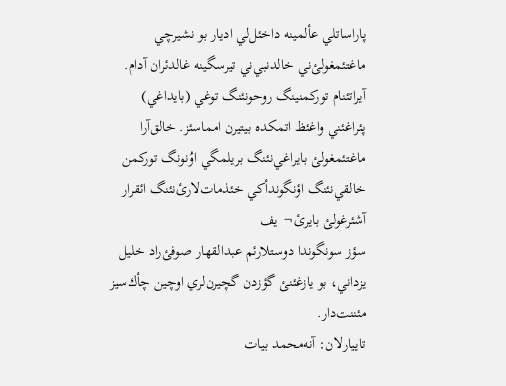پاراساتلي عألمينه داخئل‌لي اديار بو نشير‌چي ماغتئمغولئ‌ني خالدنبي‌ني تيرسگينه غالدئران آدام. آيراتئنام توركمنينگ روحونئنگ توغي (بايداغي) پئراغئني واغئظ اتمكده بيتيرن امماسئز. خالق‌آرا ماغتئمغولئ بايراغي‌نئنگ بريلمگي اوُنونگ توركمن خالقي‌نئنگ اؤنگوندأكي خئذمات‌لارئ‌نئنگ ائقرار آشئرغولئ بايرئ¬ يف
سؤز سونگوندا دوستلارئم عبدالقهار صوفئ‌راد خليل يزداني، بو يازغئنئ گؤزدن گچيرن‌لري اوچين چأك‌سيز مئننت‌‌دار.
تاييارلان: آنه‌محمد بيات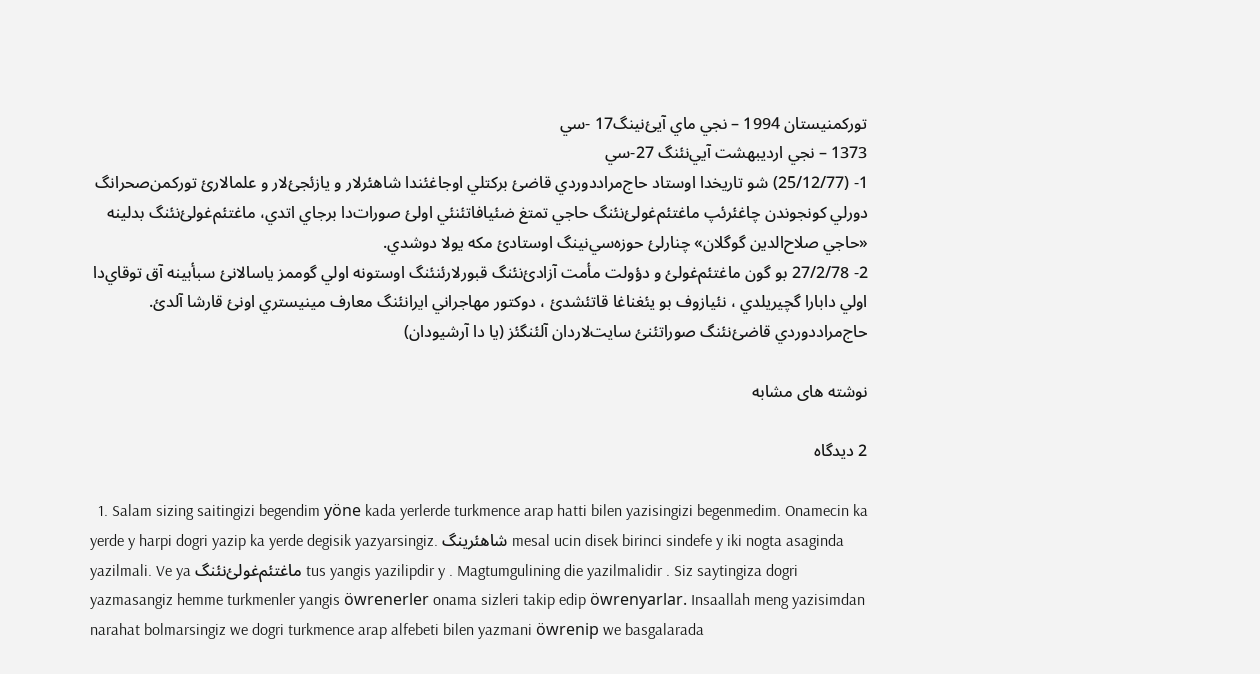توركمنيستان 1994 – نجي ماي آيئ‌نینگ17 -سي
1373 – نجي ارديبهشت آيي‌نئنگ 27-سي
1- (25/12/77) شو تاريخدا اوستاد حاج‌مراد‌دوردي قاضئ بركتلي اوجاغئندا شاهئرلار و يازئجئ‌لار و علما‌لارئ توركمن‌صحرانگ دورلي كونجوندن چاغئرئپ ماغتئم‌غولئ‌نئنگ حاجي تمتغ ضئيافاتئنئي اولئ صورات‌دا برجاي اتدي، ماغتئم‌غولئ‌نئنگ بدلينه «حاجي صلاح‌الدين گوگلان» چنارلئ حوزه‌سي‌نينگ اوستادئ مكه يولا دوشدي.
2- 27/2/78 بو گون ماغتئم‌غولئ و دؤولت مأمت آزادئ‌نئنگ قبورلارئنئنگ اوستونه اولي گوممز ياسالانئ سبأبينه آق توقاي‌دا اولي دابارا گچيريلدي ، نئيازوف بو يئغناغا قاتئشدئ ، دوكتور مهاجراني ايرانئنگ معارف مينيستري اونئ قارشا آلدئ.
حاج‌مراددوردي قاضئ‌نئنگ صوراتئنئ سايت‌لاردان آلئنگئز (يا دا آرشيو‌دان)

نوشته های مشابه

2 دیدگاه

  1. Salam sizing saitingizi begendim yöne kada yerlerde turkmence arap hatti bilen yazisingizi begenmedim. Onamecin ka yerde y harpi dogri yazip ka yerde degisik yazyarsingiz. شاهئرینگ mesal ucin disek birinci sindefe y iki nogta asaginda yazilmali. Ve ya ماغتئم‌غولئ‌نئنگ tus yangis yazilipdir y . Magtumgulining die yazilmalidir . Siz saytingiza dogri yazmasangiz hemme turkmenler yangis öwrenerler onama sizleri takip edip öwrenyarlar. Insaallah meng yazisimdan narahat bolmarsingiz we dogri turkmence arap alfebeti bilen yazmani öwrenip we basgalarada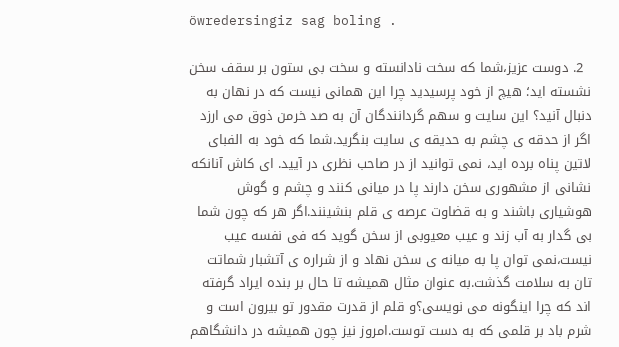öwredersingiz sag boling .

  2. دوست عزیز،شما که سخت نادانسته و سخت بی ستون بر سقف سخن نشسته اید؛ هیچ از خود پرسیدید چرا این همانی نیست که در نهان به دنبال آنید؟ این سایت و سهم گردانندگان آن به صد خرمن ذوق می ارزد اگر از حدقه ی چشم به حدیقه ی سایت بنگرید.شما که خود به الفبای لاتین پناه برده اید، نمی توانید از در صاحب نظری در آیید. ای کاش آنانکه نشانی از مشهوری سخن دارند پا در میانی کنند و چشم و گوش هوشیاری باشند و به قضاوت عرصه ی قلم بنشینند.اگر هر که چون شما بی گدار به آب زند و عیب معیوبی از سخن گوید که فی نفسه عیب نیست،نمی توان پا به میانه ی سخن نهاد و از شراره ی آتشبار شماتت تان به سلامت گذشت.به عنوان مثال همیشه تا حال بر بنده ایراد گرفته اند که چرا اینگونه می نویسی؟و قلم از قدرت مقدور تو بیرون است و شرم باد بر قلمی که به دست توست.امروز نیز چون همیشه در دانشگاهم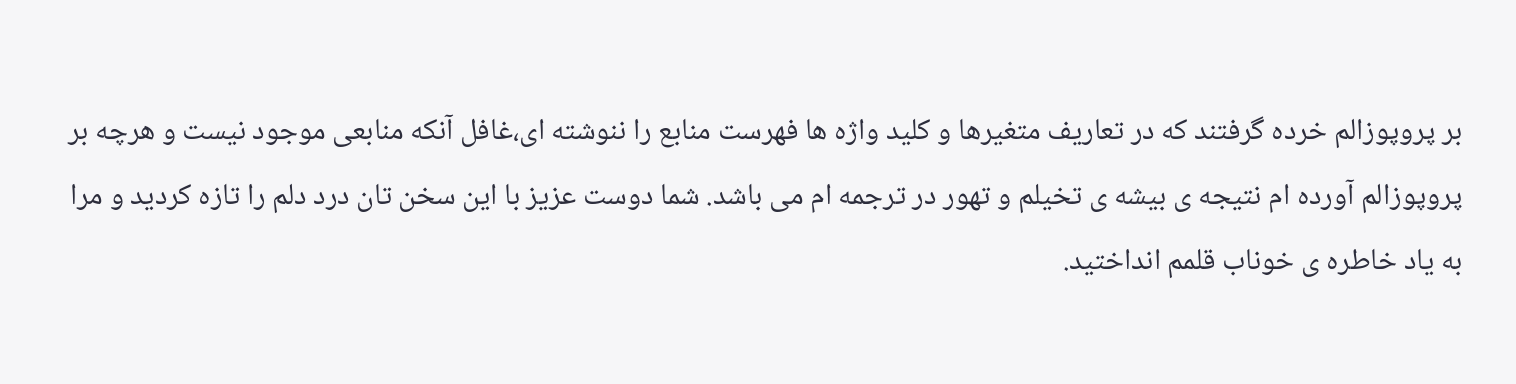بر پروپوزالم خرده گرفتند که در تعاریف متغیرها و کلید واژه ها فهرست منابع را ننوشته ای،غافل آنکه منابعی موجود نیست و هرچه بر پروپوزالم آورده ام نتیجه ی بیشه ی تخیلم و تهور در ترجمه ام می باشد. شما دوست عزیز با این سخن تان درد دلم را تازه کردید و مرا به یاد خاطره ی خوناب قلمم انداختید.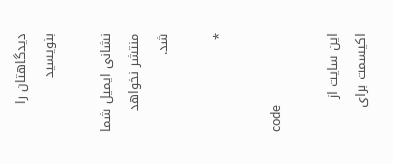دیدگاهتان را بنویسید

نشانی ایمیل شما منتشر نخواهد شد.

*

code

این سایت از اکیسمت برای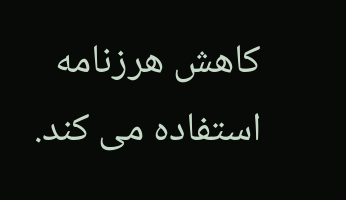کاهش هرزنامه استفاده می کند.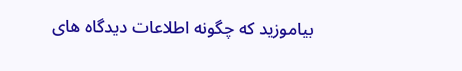بیاموزید که چگونه اطلاعات دیدگاه های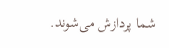شما پردازش می‌شوند.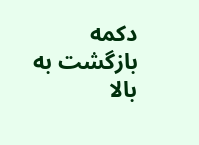دکمه بازگشت به بالا